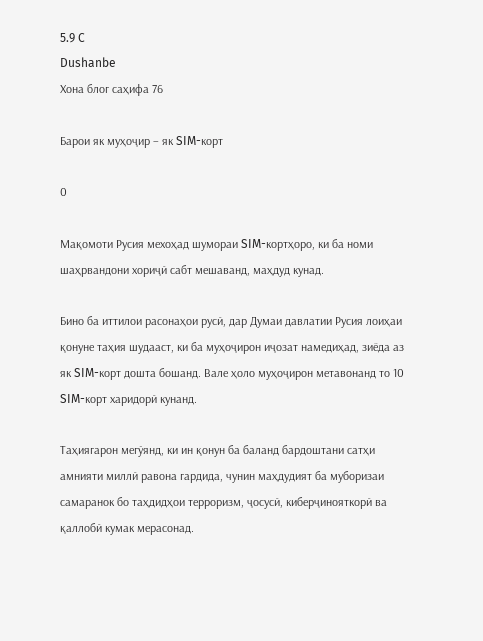5.9 C
Dushanbe
Хона блог саҳифа 76

Барои як муҳоҷир – як SIM-корт

0

Мақомоти Русия мехоҳад шумораи SIM-кортҳоро, ки ба номи шаҳрвандони хориҷӣ сабт мешаванд, маҳдуд кунад.

Бино ба иттилои расонаҳои русӣ, дар Думаи давлатии Русия лоиҳаи қонуне таҳия шудааст, ки ба муҳоҷирон иҷозат намедиҳад, зиёда аз як SIM-корт дошта бошанд. Вале ҳоло муҳоҷирон метавонанд то 10 SIM-корт харидорӣ кунанд.

Таҳиягарон мегӯянд, ки ин қонун ба баланд бардоштани сатҳи амнияти миллӣ равона гардида, чунин маҳдудият ба муборизаи самаранок бо таҳдидҳои терроризм, ҷосусӣ, киберҷинояткорӣ ва қаллобӣ кумак мерасонад.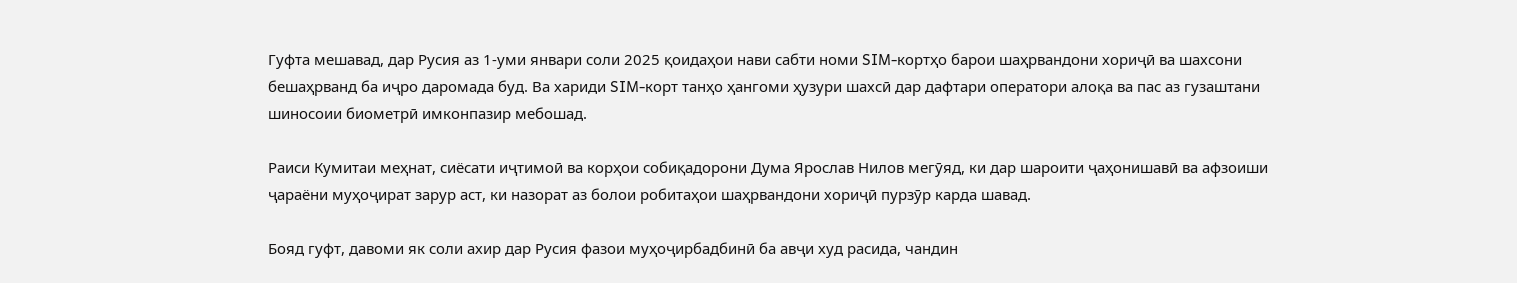Гуфта мешавад, дар Русия аз 1-уми январи соли 2025 қоидаҳои нави сабти номи SIM-кортҳо барои шаҳрвандони хориҷӣ ва шахсони бешаҳрванд ба иҷро даромада буд. Ва хариди SIM-корт танҳо ҳангоми ҳузури шахсӣ дар дафтари оператори алоқа ва пас аз гузаштани шиносоии биометрӣ имконпазир мебошад.

Раиси Кумитаи меҳнат, сиёсати иҷтимоӣ ва корҳои собиқадорони Дума Ярослав Нилов мегӯяд, ки дар шароити ҷаҳонишавӣ ва афзоиши ҷараёни муҳоҷират зарур аст, ки назорат аз болои робитаҳои шаҳрвандони хориҷӣ пурзӯр карда шавад.

Бояд гуфт, давоми як соли ахир дар Русия фазои муҳоҷирбадбинӣ ба авҷи худ расида, чандин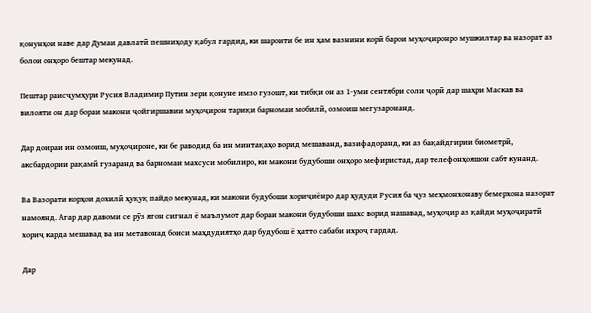қонунҳои наве дар Думаи давлатӣ пешниҳоду қабул гардид, ки шароити бе ин ҳам вазнини корӣ барои муҳоҷиронро мушкилтар ва назорат аз болои онҳоро бештар мекунад.

Пештар раисҷумҳури Русия Владимир Путин зери қонуне имзо гузошт, ки тибқи он аз 1-уми сентябри соли ҷорӣ дар шаҳри Маскав ва вилояти он дар бораи макони ҷойгиршавии муҳоҷирон тариқи барномаи мобилӣ, озмоиш мегузаронанд.

Дар доираи ин озмоиш, муҳоҷироне, ки бе раводид ба ин минтақаҳо ворид мешаванд, вазифадоранд, ки аз бақайдгирии биометрӣ, аксбардории рақамӣ гузаранд ва барномаи махсуси мобилиро, ки макони будубоши онҳоро мефиристад, дар телефонҳояшон сабт кунанд.

Ва Вазорати корҳои дохилӣ ҳуқуқ пайдо мекунад, ки макони будубоши хориҷиёнро дар ҳудуди Русия ба ҷуз меҳмонхонаву бемерхона назорат намоянд. Агар дар давоми се рӯз ягон сигнал ё маълумот дар бораи макони будубоши шахс ворид нашавад, муҳоҷир аз қайди муҳоҷиратӣ хориҷ карда мешавад ва ин метавонад боиси маҳдудиятҳо дар будубош ё ҳатто сабаби ихроҷ гардад.

Дар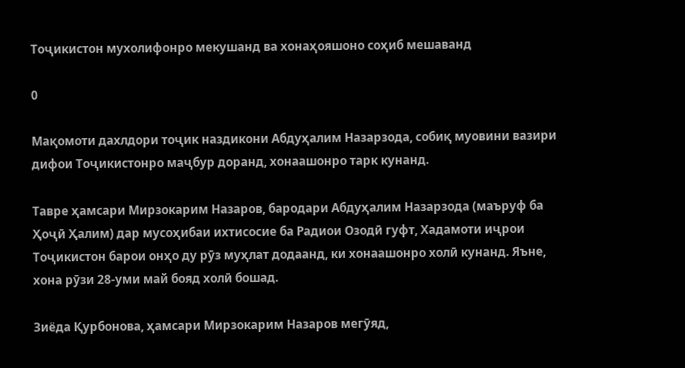Тоҷикистон мухолифонро мекушанд ва хонаҳояшоно соҳиб мешаванд

0

Мақомоти дахлдори тоҷик наздикони Абдуҳалим Назарзода, собиқ муовини вазири дифои Тоҷикистонро маҷбур доранд, хонаашонро тарк кунанд.

Тавре ҳамсари Мирзокарим Назаров, бародари Абдуҳалим Назарзода (маъруф ба Ҳоҷӣ Ҳалим) дар мусоҳибаи ихтисосие ба Радиои Озодӣ гуфт, Хадамоти иҷрои Тоҷикистон барои онҳо ду рӯз муҳлат додаанд, ки хонаашонро холӣ кунанд. Яъне, хона рӯзи 28-уми май бояд холӣ бошад.

Зиёда Қурбонова, ҳамсари Мирзокарим Назаров мегӯяд,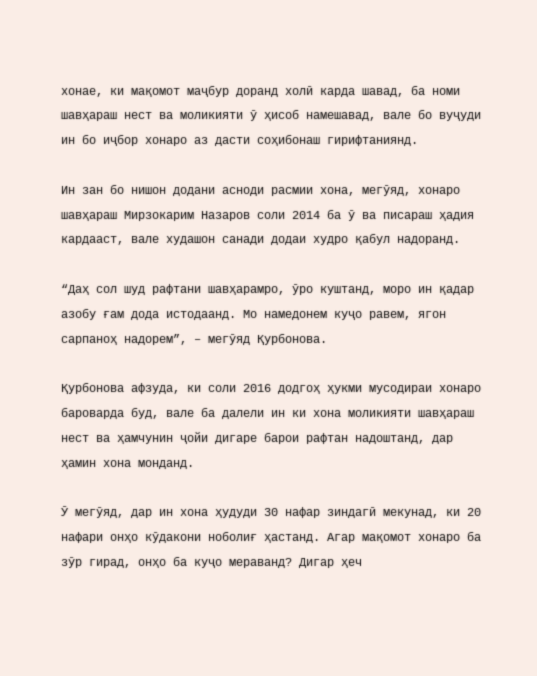хонае, ки мақомот маҷбур доранд холӣ карда шавад, ба номи шавҳараш нест ва моликияти ӯ ҳисоб намешавад, вале бо вуҷуди ин бо иҷбор хонаро аз дасти соҳибонаш гирифтаниянд.

Ин зан бо нишон додани асноди расмии хона, мегӯяд, хонаро шавҳараш Мирзокарим Назаров соли 2014 ба ӯ ва писараш ҳадия кардааст, вале худашон санади додаи худро қабул надоранд.

“Даҳ сол шуд рафтани шавҳарамро, ӯро куштанд, моро ин қадар азобу ғам дода истодаанд. Мо намедонем куҷо равем, ягон сарпаноҳ надорем”, – мегӯяд Қурбонова.

Қурбонова афзуда, ки соли 2016 додгоҳ ҳукми мусодираи хонаро бароварда буд, вале ба далели ин ки хона моликияти шавҳараш нест ва ҳамчунин ҷойи дигаре барои рафтан надоштанд, дар ҳамин хона монданд.

Ӯ мегӯяд, дар ин хона ҳудуди 30 нафар зиндагӣ мекунад, ки 20 нафари онҳо кӯдакони ноболиғ ҳастанд. Агар мақомот хонаро ба зӯр гирад, онҳо ба куҷо мераванд? Дигар ҳеч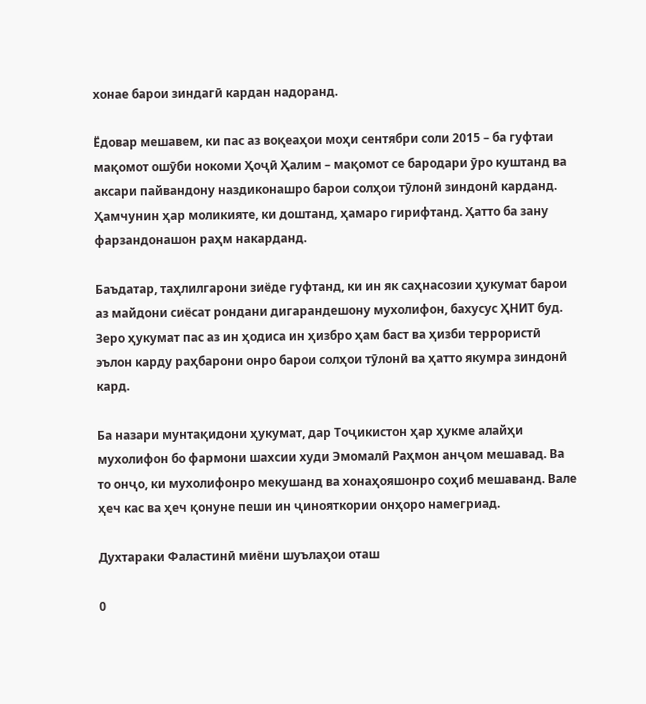хонае барои зиндагӣ кардан надоранд.

Ёдовар мешавем, ки пас аз воқеаҳои моҳи сентябри соли 2015 – ба гуфтаи мақомот ошӯби нокоми Ҳоҷӣ Ҳалим – мақомот се бародари ӯро куштанд ва аксари пайвандону наздиконашро барои солҳои тӯлонӣ зиндонӣ карданд. Ҳамчунин ҳар моликияте, ки доштанд, ҳамаро гирифтанд. Ҳатто ба зану фарзандонашон раҳм накарданд.

Баъдатар, таҳлилгарони зиёде гуфтанд, ки ин як саҳнасозии ҳукумат барои аз майдони сиёсат рондани дигарандешону мухолифон, бахусус ҲНИТ буд. Зеро ҳукумат пас аз ин ҳодиса ин ҳизбро ҳам баст ва ҳизби террористӣ эълон карду раҳбарони онро барои солҳои тӯлонӣ ва ҳатто якумра зиндонӣ кард.

Ба назари мунтақидони ҳукумат, дар Тоҷикистон ҳар ҳукме алайҳи мухолифон бо фармони шахсии худи Эмомалӣ Раҳмон анҷом мешавад. Ва то онҷо, ки мухолифонро мекушанд ва хонаҳояшонро соҳиб мешаванд. Вале ҳеч кас ва ҳеч қонуне пеши ин ҷинояткории онҳоро намегриад.

Духтараки Фаластинӣ миёни шуълаҳои оташ

0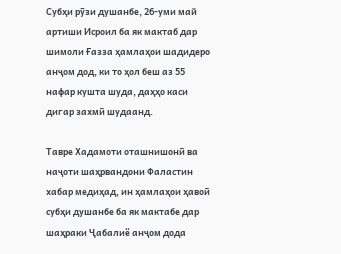Субҳи рӯзи душанбе, 26-уми май артиши Исроил ба як мактаб дар шимоли Ғазза ҳамлаҳои шадидеро анҷом дод, ки то ҳол беш аз 55 нафар кушта шуда, даҳҳо каси дигар захмӣ шудаанд.

Тавре Хадамоти оташнишонӣ ва наҷоти шаҳрвандони Фаластин хабар медиҳад, ин ҳамлаҳои ҳавоӣ субҳи душанбе ба як мактабе дар шаҳраки Ҷабалиё анҷом дода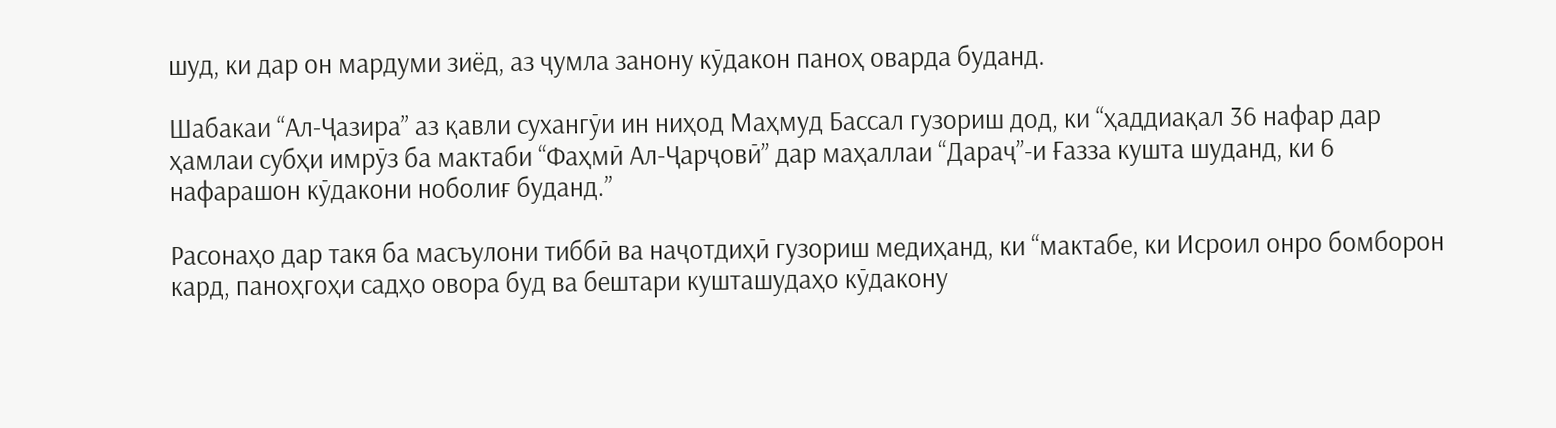шуд, ки дар он мардуми зиёд, аз ҷумла занону кӯдакон паноҳ оварда буданд.

Шабакаи “Ал-Ҷазира” аз қавли сухангӯи ин ниҳод Маҳмуд Бассал гузориш дод, ки “ҳаддиақал 36 нафар дар ҳамлаи субҳи имрӯз ба мактаби “Фаҳмӣ Ал-Ҷарҷовӣ” дар маҳаллаи “Дараҷ”-и Ғазза кушта шуданд, ки 6 нафарашон кӯдакони ноболиғ буданд.”

Расонаҳо дар такя ба масъулони тиббӣ ва наҷотдиҳӣ гузориш медиҳанд, ки “мактабе, ки Исроил онро бомборон кард, паноҳгоҳи садҳо овора буд ва бештари кушташудаҳо кӯдакону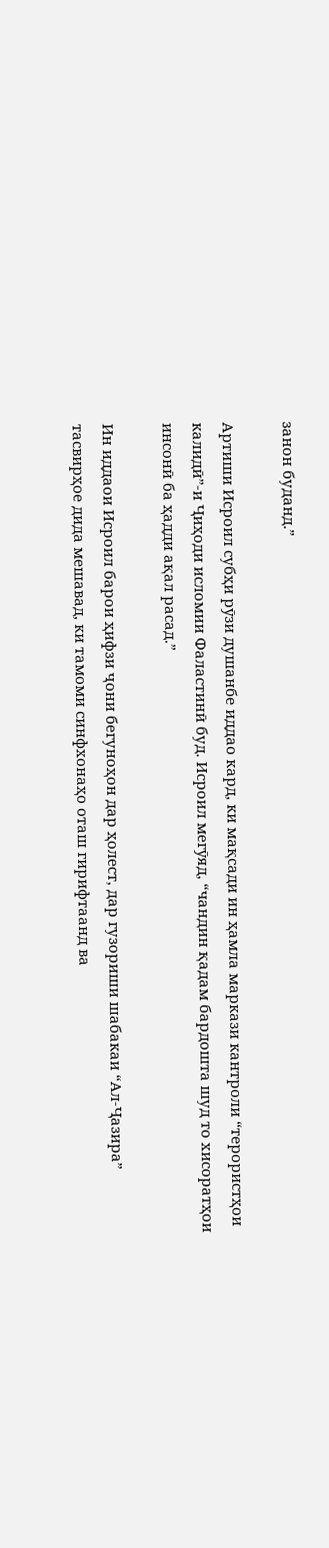занон буданд.”

Артиши Исроил субҳи рӯзи душанбе иддао кард, ки мақсади ин ҳамла маркази кантроли “терористҳои калидӣ”-и Ҷиҳоди исломии Фаластинӣ буд. Исроил мегӯяд, “чандин қадам бардошта шуд то хисоратҳои инсонӣ ба ҳадди ақал расад.”

Ин иддаои Исроил барои ҳифзи ҷони бегуноҳон дар ҳолест, дар гузориши шабакаи “Ал-Ҷазира” тасвирҳое дида мешавад, ки тамоми синфхонаҳо оташ гирифтаанд ва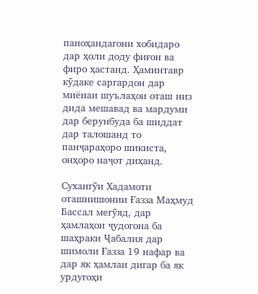паноҳандагони хобидаро дар ҳоли доду фиғон ва фиро ҳастанд. Ҳаминтавр кӯдаке саргардон дар миёнаи шуълаҳои оташ низ дида мешавад ва мардуми дар берунбуда ба шиддат дар талошанд то панҷараҳоро шикиста, онҳоро наҷот диҳанд.

Сухангӯи Хадамоти оташнишонии Ғазза Маҳмуд Бассал мегӯяд, дар ҳамлаҳои ҷудогона ба шаҳраки Ҷабалия дар шимоли Ғазза 19 нафар ва дар як ҳамлаи дигар ба як урдугоҳи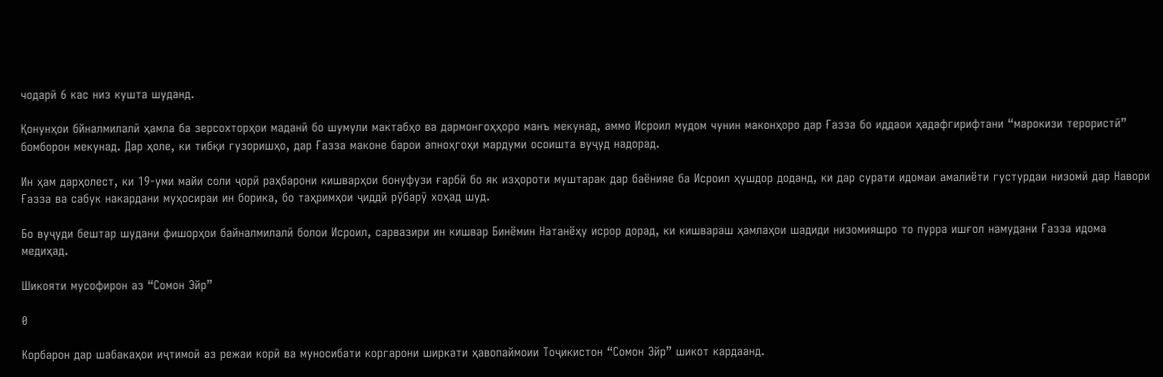чодарӣ 6 кас низ кушта шуданд.

Қонунҳои бйналмилалӣ ҳамла ба зерсохторҳои маданӣ бо шумули мактабҳо ва дармонгоҳҳоро манъ мекунад, аммо Исроил мудом чунин маконҳоро дар Ғазза бо иддаои ҳадафгирифтани “марокизи терористӣ” бомборон мекунад. Дар ҳоле, ки тибқи гузоришҳо, дар Ғазза маконе барои апноҳгоҳи мардуми осоишта вуҷуд надорад.

Ин ҳам дарҳолест, ки 19-уми майи соли ҷорӣ раҳбарони кишварҳои бонуфузи ғарбӣ бо як изҳороти муштарак дар баёнияе ба Исроил ҳушдор доданд, ки дар сурати идомаи амалиёти густурдаи низомӣ дар Навори Ғазза ва сабук накардани муҳосираи ин борика, бо таҳримҳои ҷиддӣ рӯбарӯ хоҳад шуд.

Бо вуҷуди бештар шудани фишорҳои байналмилалӣ болои Исроил, сарвазири ин кишвар Бинёмин Натанёҳу исрор дорад, ки кишвараш ҳамлаҳои шадиди низомияшро то пурра ишғол намудани Ғазза идома медиҳад.

Шикояти мусофирон аз “Сомон Эйр”

0

Корбарон дар шабакаҳои иҷтимоӣ аз режаи корӣ ва муносибати коргарони ширкати ҳавопаймоии Тоҷикистон “Сомон Эйр” шикот кардаанд.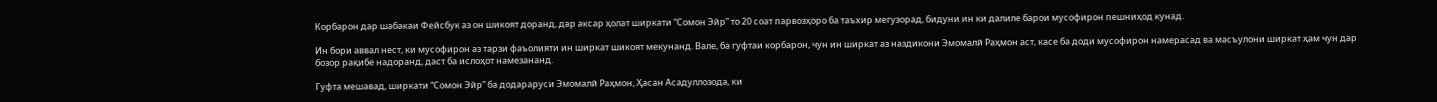Корбарон дар шабакаи Фейсбук аз он шикоят доранд, дар аксар ҳолат ширкати “Сомон Эйр” то 20 соат парвозҳоро ба таъхир мегузорад, бидуни ин ки далиле барои мусофирон пешниҳод кунад.

Ин бори аввал нест, ки мусофирон аз тарзи фаъолияти ин ширкат шикоят мекунанд. Вале, ба гуфтаи корбарон, чун ин ширкат аз наздикони Эмомалӣ Раҳмон аст, касе ба доди мусофирон намерасад ва масъулони ширкат ҳам чун дар бозор рақибе надоранд, даст ба ислоҳот намезананд.

Гуфта мешавад, ширкати “Сомон Эйр” ба додараруси Эмомалӣ Раҳмон, Ҳасан Асадуллозода, ки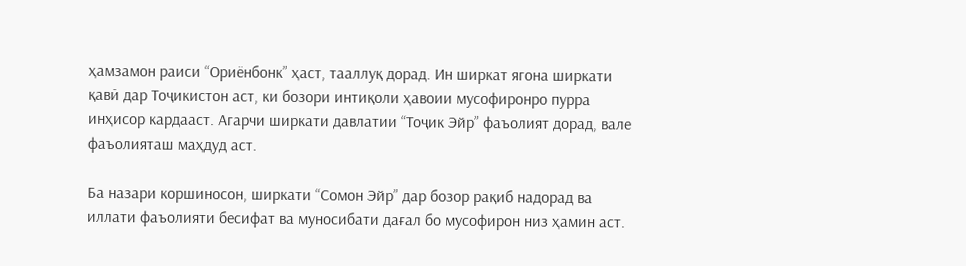ҳамзамон раиси “Ориёнбонк” ҳаст, тааллуқ дорад. Ин ширкат ягона ширкати қавӣ дар Тоҷикистон аст, ки бозори интиқоли ҳавоии мусофиронро пурра инҳисор кардааст. Агарчи ширкати давлатии “Тоҷик Эйр” фаъолият дорад, вале фаъолияташ маҳдуд аст.

Ба назари коршиносон, ширкати “Сомон Эйр” дар бозор рақиб надорад ва иллати фаъолияти бесифат ва муносибати дағал бо мусофирон низ ҳамин аст.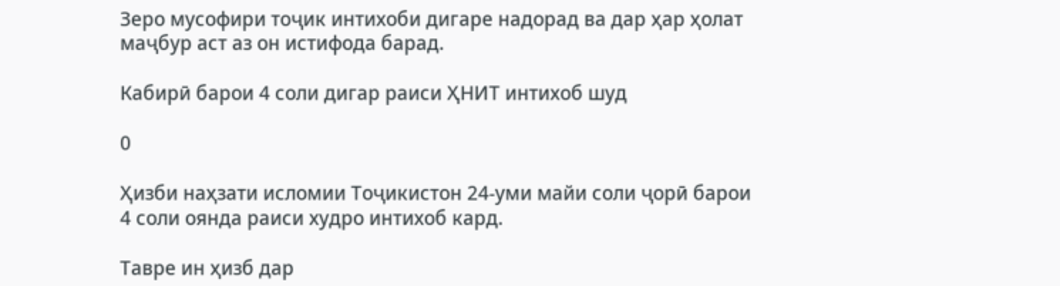Зеро мусофири тоҷик интихоби дигаре надорад ва дар ҳар ҳолат маҷбур аст аз он истифода барад.

Кабирӣ барои 4 соли дигар раиси ҲНИТ интихоб шуд

0

Ҳизби наҳзати исломии Тоҷикистон 24-уми майи соли ҷорӣ барои 4 соли оянда раиси худро интихоб кард.

Тавре ин ҳизб дар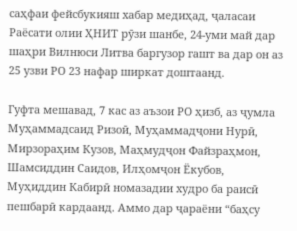саҳфаи фейсбукияш хабар медиҳад, ҷаласаи Раёсати олии ҲНИТ рӯзи шанбе, 24-уми май дар шаҳри Вилнюси Литва баргузор гашт ва дар он аз 25 узви РО 23 нафар ширкат доштаанд.

Гуфта мешавад, 7 кас аз аъзои РО ҳизб, аз ҷумла Муҳаммадсаид Ризоӣ, Муҳаммадҷони Нурӣ, Мирзораҳим Кузов, Маҳмудҷон Файзраҳмон, Шамсиддин Саидов, Илҳомҷон Ёкубов, Муҳиддин Кабирӣ номазадии худро ба раисӣ пешбарӣ кардаанд. Аммо дар ҷараёни “баҳсу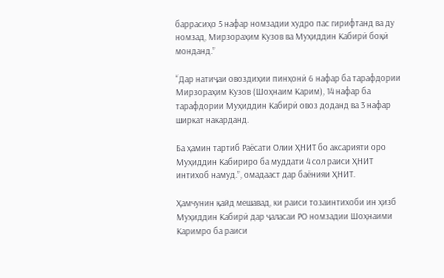баррасиҳо 5 нафар номзадии худро пас гирифтанд ва ду номзад, Мирзораҳим Кузов ва Муҳиддин Кабирӣ боқӣ монданд.”

“Дар натиҷаи овоздиҳии пинҳонӣ 6 нафар ба тарафдории Мирзораҳим Кузов (Шоҳнаим Карим), 14 нафар ба тарафдории Муҳиддин Кабирӣ овоз доданд ва 3 нафар ширкат накарданд.

Ба ҳамин тартиб Раёсати Олии ҲНИТ бо аксарияти оро Муҳиддин Кабириро ба муддати 4 сол раиси ҲНИТ интихоб намуд.”, омадааст дар баёнияи ҲНИТ.

Ҳамчунин қайд мешавад, ки раиси тозаинтихоби ин ҳизб Муҳиддин Кабирӣ дар ҷаласаи РО номзадии Шоҳнаими Каримро ба раиси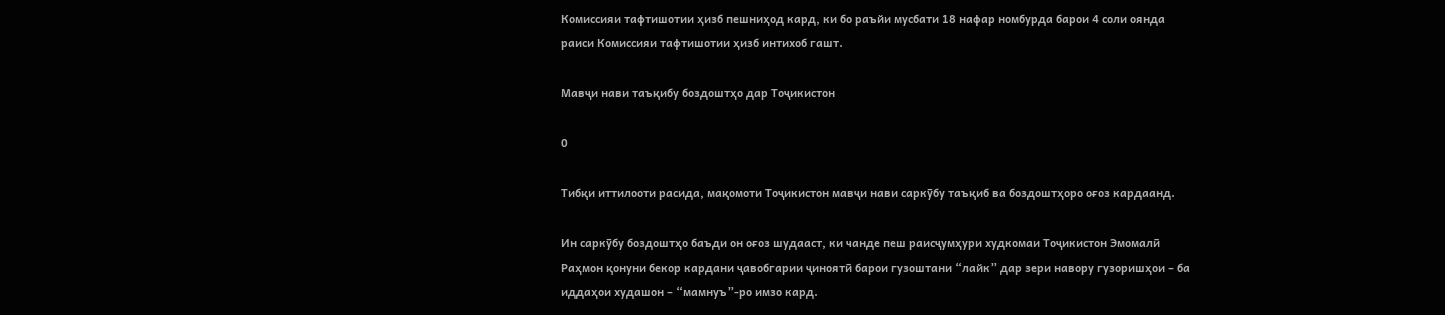Комиссияи тафтишотии ҳизб пешниҳод кард, ки бо раъйи мусбати 18 нафар номбурда барои 4 соли оянда раиси Комиссияи тафтишотии ҳизб интихоб гашт.

Мавҷи нави таъқибу боздоштҳо дар Тоҷикистон

0

Тибқи иттилооти расида, мақомоти Тоҷикистон мавҷи нави саркӯбу таъқиб ва боздоштҳоро оғоз кардаанд.

Ин саркӯбу боздоштҳо баъди он оғоз шудааст, ки чанде пеш раисҷумҳури худкомаи Тоҷикистон Эмомалӣ Раҳмон қонуни бекор кардани ҷавобгарии ҷиноятӣ барои гузоштани “лайк” дар зери навору гузоришҳои – ба иддаҳои худашон – “мамнуъ”-ро имзо кард.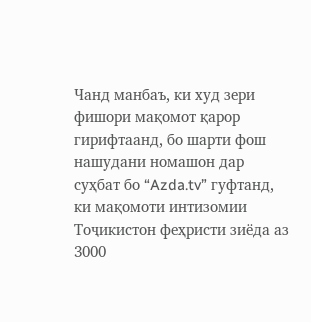Чанд манбаъ, ки худ зери фишори мақомот қарор гирифтаанд, бо шарти фош нашудани номашон дар суҳбат бо “Azda.tv” гуфтанд, ки мақомоти интизомии Тоҷикистон феҳристи зиёда аз 3000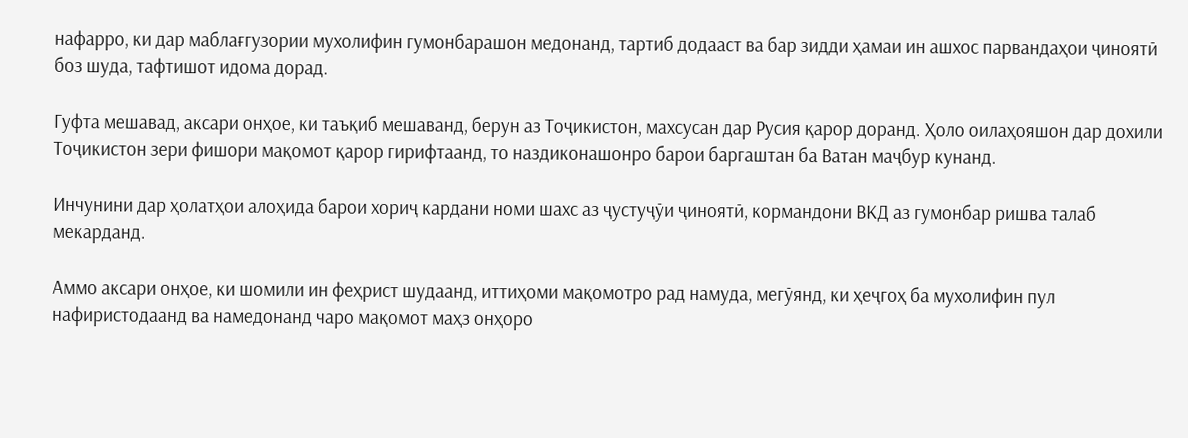нафарро, ки дар маблағгузории мухолифин гумонбарашон медонанд, тартиб додааст ва бар зидди ҳамаи ин ашхос парвандаҳои ҷиноятӣ боз шуда, тафтишот идома дорад.

Гуфта мешавад, аксари онҳое, ки таъқиб мешаванд, берун аз Тоҷикистон, махсусан дар Русия қарор доранд. Ҳоло оилаҳояшон дар дохили Тоҷикистон зери фишори мақомот қарор гирифтаанд, то наздиконашонро барои баргаштан ба Ватан маҷбур кунанд.

Инчунини дар ҳолатҳои алоҳида барои хориҷ кардани номи шахс аз ҷустуҷӯи ҷиноятӣ, кормандони ВКД аз гумонбар ришва талаб мекарданд.

Аммо аксари онҳое, ки шомили ин феҳрист шудаанд, иттиҳоми мақомотро рад намуда, мегӯянд, ки ҳеҷгоҳ ба мухолифин пул нафиристодаанд ва намедонанд чаро мақомот маҳз онҳоро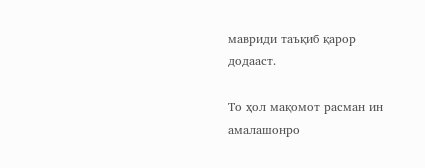мавриди таъқиб қарор додааст.

То ҳол мақомот расман ин амалашонро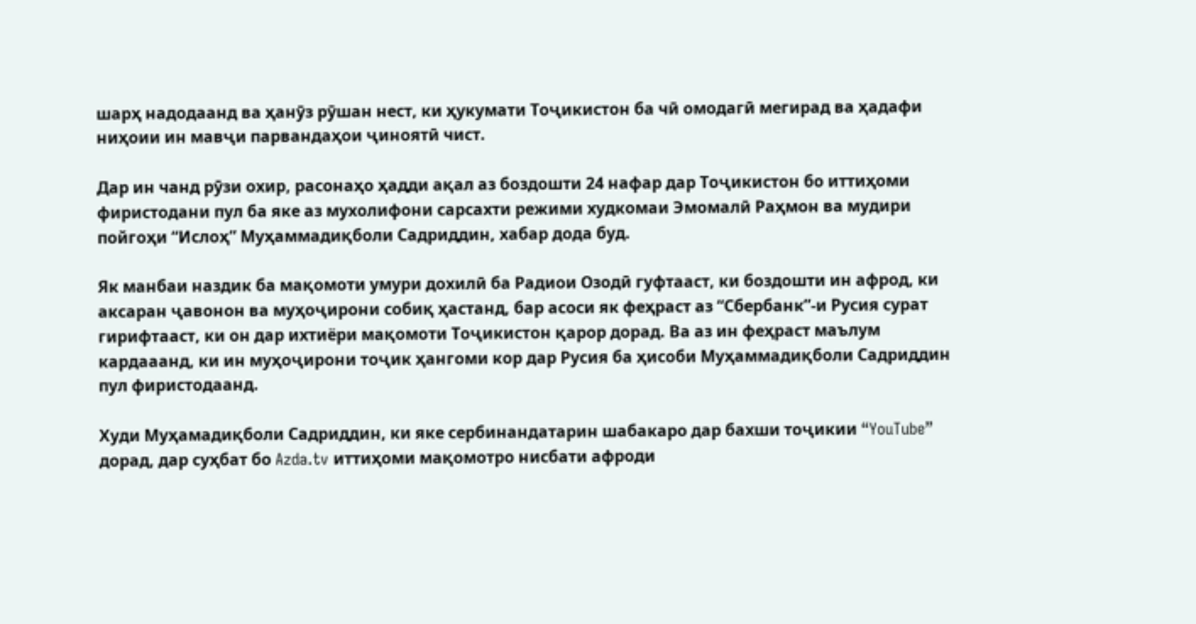шарҳ надодаанд ва ҳанӯз рӯшан нест, ки ҳукумати Тоҷикистон ба чӣ омодагӣ мегирад ва ҳадафи ниҳоии ин мавҷи парвандаҳои ҷиноятӣ чист.

Дар ин чанд рӯзи охир, расонаҳо ҳадди ақал аз боздошти 24 нафар дар Тоҷикистон бо иттиҳоми фиристодани пул ба яке аз мухолифони сарсахти режими худкомаи Эмомалӣ Раҳмон ва мудири пойгоҳи “Ислоҳ” Муҳаммадиқболи Садриддин, хабар дода буд.

Як манбаи наздик ба мақомоти умури дохилӣ ба Радиои Озодӣ гуфтааст, ки боздошти ин афрод, ки аксаран ҷавонон ва муҳоҷирони собиқ ҳастанд, бар асоси як феҳраст аз “Сбербанк”-и Русия сурат гирифтааст, ки он дар ихтиёри мақомоти Тоҷикистон қарор дорад. Ва аз ин феҳраст маълум кардааанд, ки ин муҳоҷирони тоҷик ҳангоми кор дар Русия ба ҳисоби Муҳаммадиқболи Садриддин пул фиристодаанд.

Худи Муҳамадиқболи Садриддин, ки яке сербинандатарин шабакаро дар бахши тоҷикии “YouTube” дорад, дар суҳбат бо Azda.tv иттиҳоми мақомотро нисбати афроди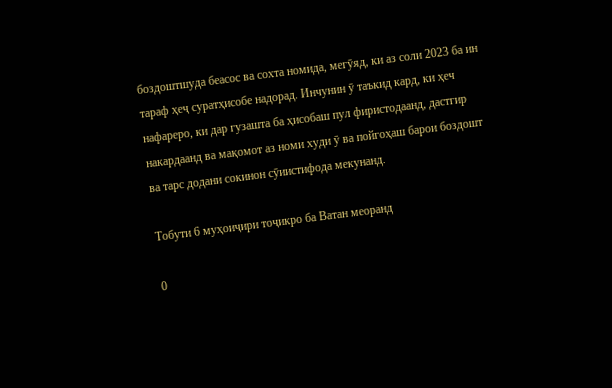боздоштшуда беасос ва сохта номида, мегӯяд, ки аз соли 2023 ба ин тараф ҳеҷ суратҳисобе надорад. Инчунин ӯ таъкид кард, ки ҳеч нафареро, ки дар гузашта ба ҳисобаш пул фиристодаанд, дастгир накардаанд ва мақомот аз номи худи ӯ ва пойгоҳаш барои боздошт ва тарс додани сокинон сӯиистифода мекунанд.

Тобути 6 муҳоиҷири тоҷикро ба Ватан меоранд

0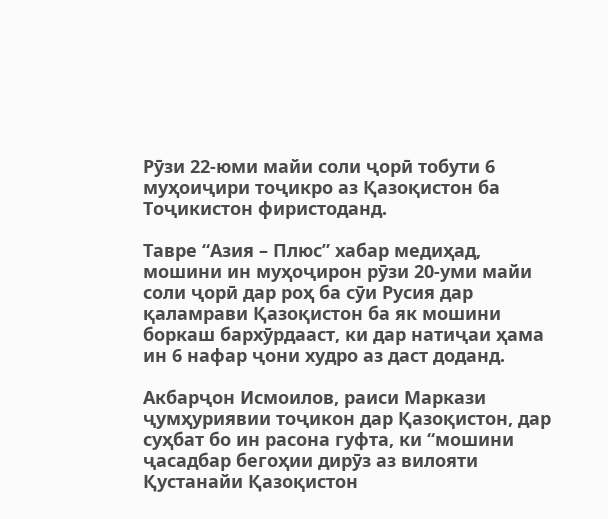Рӯзи 22-юми майи соли ҷорӣ тобути 6 муҳоиҷири тоҷикро аз Қазоқистон ба Тоҷикистон фиристоданд.

Тавре “Азия – Плюс” хабар медиҳад, мошини ин муҳоҷирон рӯзи 20-уми майи соли ҷорӣ дар роҳ ба сӯи Русия дар қаламрави Қазоқистон ба як мошини боркаш бархӯрдааст, ки дар натиҷаи ҳама ин 6 нафар ҷони худро аз даст доданд.

Акбарҷон Исмоилов, раиси Маркази ҷумҳуриявии тоҷикон дар Қазоқистон, дар суҳбат бо ин расона гуфта, ки “мошини ҷасадбар бегоҳии дирӯз аз вилояти Қустанайи Қазоқистон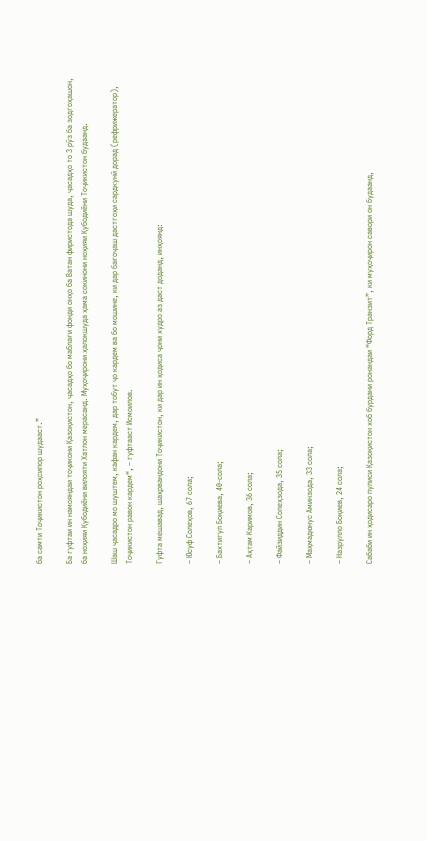ба самти Тоҷикистон роҳсипор шудааст.”

Ба гуфтаи ин намояндаи тоҷикони Қазоқистон, ҷасадҳо бо маблағи фонди онҳо ба Ватан фиристода шуда, ҷасадҳо то 3 рӯз ба зодгоҳашон, ба ноҳияи Қубодиёни вилояти Хатлон мерасанд. Муҳоҷирони ҳалокшуда ҳама сокинони ноҳияи Қубодиёни Тоҷикистон будаанд.

Шаш ҷасадро мо шуштем, кафан кардем, дар тобут ҷо кардем ва бо мошине, ки дар бағоҷаш дастгоҳи сардкунӣ дорад (рефрижератор), Тоҷикистон равон кардем“, – гуфтааст Исмоилов.

Гуфта мешавад, шаҳрвандони Тоҷикистон, ки дар ин ҳодиса ҷони худро аз даст доданд, инҳоянд:

– Юсуф Солеҳов, 67 сола;

– Бахтигул Боқиева, 40-сола;

– Аҳтам Каримов, 36 сола;

– Файзиддин Солеҳзода, 35 сола;

– Маҳмадюнус Аминзода, 33 сола;

– Назрулло Боқиев, 24 сола;

Сабаби ин ҳодисаро пулиси Қазоқистон хоб бурдани ронандаи “Форд Транзит”, ки муҳоҷирон савори он будаанд,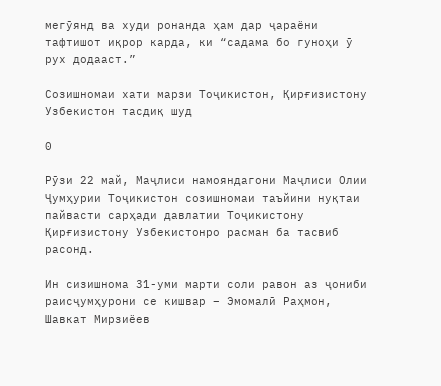мегӯянд ва худи ронанда ҳам дар ҷараёни тафтишот иқрор карда, ки “садама бо гуноҳи ӯ рух додааст.”

Созишномаи хати марзи Тоҷикистон, Қирғизистону Узбекистон тасдиқ шуд

0

Рӯзи 22 май, Маҷлиси намояндагони Маҷлиси Олии Ҷумҳурии Тоҷикистон созишномаи таъйини нуқтаи пайвасти сарҳади давлатии Тоҷикистону Қирғизистону Узбекистонро расман ба тасвиб расонд.

Ин сизишнома 31-уми марти соли равон аз ҷониби раисҷумҳурони се кишвар – Эмомалӣ Раҳмон, Шавкат Мирзиёев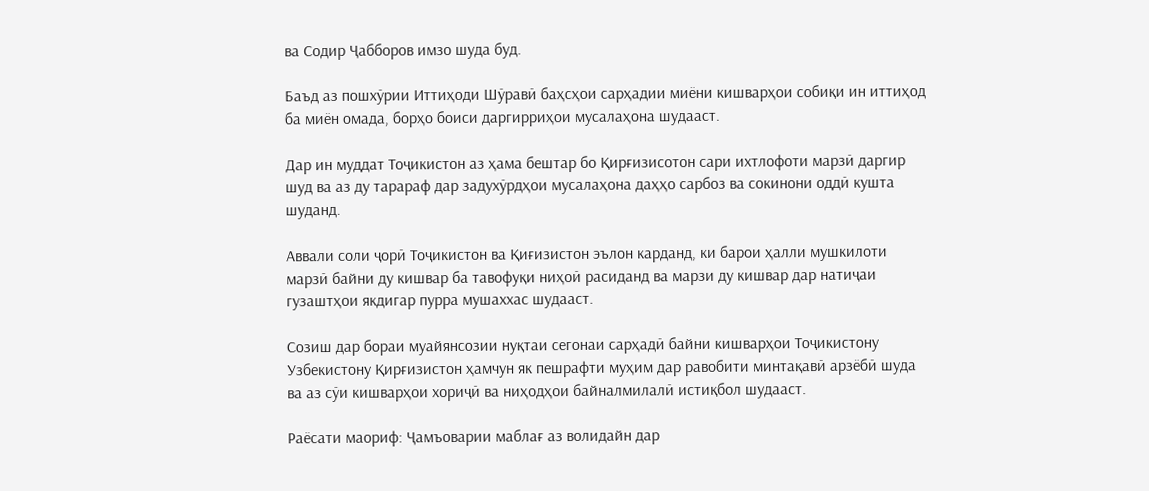ва Содир Ҷабборов имзо шуда буд.

Баъд аз пошхӯрии Иттиҳоди Шӯравӣ баҳсҳои сарҳадии миёни кишварҳои собиқи ин иттиҳод ба миён омада, борҳо боиси даргирриҳои мусалаҳона шудааст.

Дар ин муддат Тоҷикистон аз ҳама бештар бо Қирғизисотон сари ихтлофоти марзӣ даргир шуд ва аз ду тарараф дар задухӯрдҳои мусалаҳона даҳҳо сарбоз ва сокинони оддӣ кушта шуданд.

Аввали соли ҷорӣ Тоҷикистон ва Қиғизистон эълон карданд, ки барои ҳалли мушкилоти марзӣ байни ду кишвар ба тавофуқи ниҳоӣ расиданд ва марзи ду кишвар дар натиҷаи гузаштҳои якдигар пурра мушаххас шудааст.

Созиш дар бораи муайянсозии нуқтаи сегонаи сарҳадӣ байни кишварҳои Тоҷикистону Узбекистону Қирғизистон ҳамчун як пешрафти муҳим дар равобити минтақавӣ арзёбӣ шуда ва аз сӯи кишварҳои хориҷӣ ва ниҳодҳои байналмилалӣ истиқбол шудааст.

Раёсати маориф: Ҷамъоварии маблағ аз волидайн дар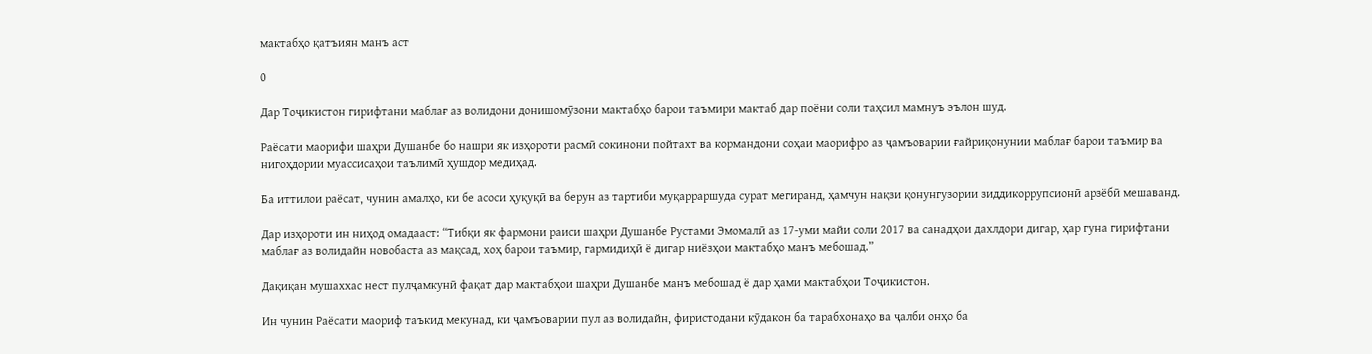мактабҳо қатъиян манъ аст

0

Дар Тоҷикистон гирифтани маблағ аз волидони донишомӯзони мактабҳо барои таъмири мактаб дар поёни соли таҳсил мамнуъ эълон шуд.

Раёсати маорифи шаҳри Душанбе бо нашри як изҳороти расмӣ сокинони пойтахт ва кормандони соҳаи маорифро аз ҷамъоварии ғайриқонунии маблағ барои таъмир ва нигоҳдории муассисаҳои таълимӣ ҳушдор медиҳад.

Ба иттилои раёсат, чунин амалҳо, ки бе асоси ҳуқуқӣ ва берун аз тартиби муқарраршуда сурат мегиранд, ҳамчун нақзи қонунгузории зиддикоррупсионӣ арзёбӣ мешаванд.

Дар изҳороти ин ниҳод омадааст: “Тибқи як фармони раиси шаҳри Душанбе Рустами Эмомалӣ аз 17-уми майи соли 2017 ва санадҳои дахлдори дигар, ҳар гуна гирифтани маблағ аз волидайн новобаста аз мақсад, хоҳ барои таъмир, гармидиҳӣ ё дигар ниёзҳои мактабҳо манъ мебошад.”

Дақиқан мушаххас нест пулҷамкунӣ фақат дар мактабҳои шаҳри Душанбе манъ мебошад ё дар ҳами мактабҳои Тоҷикистон.

Ин чунин Раёсати маориф таъкид мекунад, ки ҷамъоварии пул аз волидайн, фиристодани кӯдакон ба тарабхонаҳо ва ҷалби онҳо ба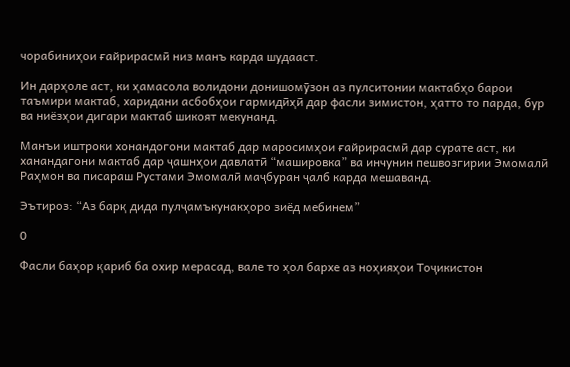чорабиниҳои ғайрирасмӣ низ манъ карда шудааст.

Ин дарҳоле аст, ки ҳамасола волидони донишомӯзон аз пулситонии мактабҳо барои таъмири мактаб, харидани асбобҳои гармидӣҳӣ дар фасли зимистон, ҳатто то парда, бур ва ниёзҳои дигари мактаб шикоят мекунанд.

Манъи иштроки хонандогони мактаб дар маросимҳои ғайрирасмӣ дар сурате аст, ки ханандагони мактаб дар ҷашнҳои давлатӣ “машировка” ва инчунин пешвозгирии Эмомалӣ Раҳмон ва писараш Рустами Эмомалӣ маҷбуран ҷалб карда мешаванд.

Эътироз: “Аз барқ дида пулҷамъкунакҳоро зиёд мебинем”

0

Фасли баҳор қариб ба охир мерасад, вале то ҳол бархе аз ноҳияҳои Тоҷикистон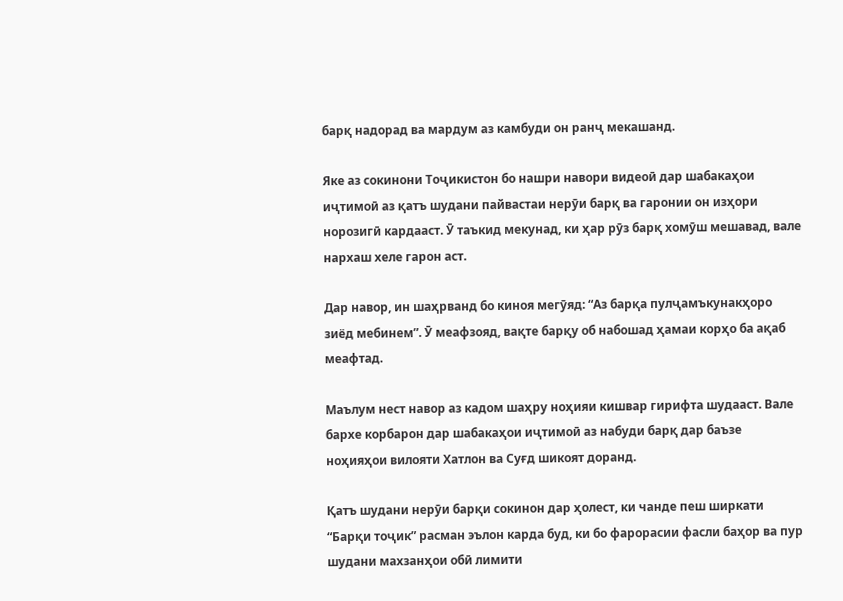барқ надорад ва мардум аз камбуди он ранҷ мекашанд.

Яке аз сокинони Тоҷикистон бо нашри навори видеоӣ дар шабакаҳои иҷтимоӣ аз қатъ шудани пайвастаи нерӯи барқ ва гаронии он изҳори норозигӣ кардааст. Ӯ таъкид мекунад, ки ҳар рӯз барқ хомӯш мешавад, вале нархаш хеле гарон аст.

Дар навор, ин шаҳрванд бо киноя мегӯяд: “Аз барқа пулҷамъкунакҳоро зиёд мебинем”. Ӯ меафзояд, вақте барқу об набошад ҳамаи корҳо ба ақаб меафтад.

Маълум нест навор аз кадом шаҳру ноҳияи кишвар гирифта шудааст. Вале бархе корбарон дар шабакаҳои иҷтимоӣ аз набуди барқ дар баъзе ноҳияҳои вилояти Хатлон ва Суғд шикоят доранд.

Қатъ шудани нерӯи барқи сокинон дар ҳолест, ки чанде пеш ширкати “Барқи тоҷик” расман эълон карда буд, ки бо фарорасии фасли баҳор ва пур шудани махзанҳои обӣ лимити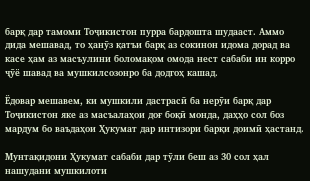барқ дар тамоми Тоҷикистон пурра бардошта шудааст. Аммо дида мешавад, то ҳанӯз қатъи барқ аз сокинон идома дорад ва касе ҳам аз масъулини боломақом омода нест сабаби ин корро ҷӯё шавад ва мушкилсозонро ба додгоҳ кашад.

Ёдовар мешавем, ки мушкили дастрасӣ ба нерӯи барқ дар Тоҷикистон яке аз масъалаҳои доғ боқӣ монда, даҳҳо сол боз мардум бо ваъдаҳои Ҳукумат дар интизори барқи доимӣ ҳастанд.

Мунтақидони Ҳукумат сабаби дар тӯли беш аз 30 сол ҳал нашудани мушкилоти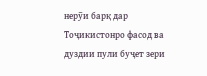нерӯи барқ дар Тоҷикистонро фасод ва дуздии пули буҷет зери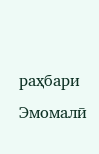раҳбари Эмомалӣ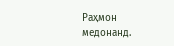Раҳмон медонанд.